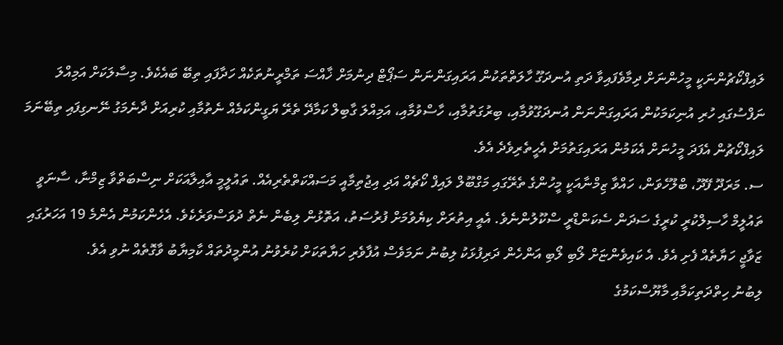ލައިފްކޯޗުންނަކީ މީހުންނަށް ދިމާވެފައިވާ ދަތި އުނދަގޫ ހާލަތްތަކުން އަރައިގަންނަން ސަޕޯޓް ދިނުމަށް ޚާއްސަ ތަމްރީނުތަކެއް ހަދާފައި ތިބޭ ބައެކެވެ. މިސާލަކަށް އަމިއްލަ ނަފްސުގައި ހުރި އުނިކަމަކުން އަރައިގަންނަން އުނދަގޫވުމާއި، ބިރުގަތުމާއި، ހާސްވުމާއި، އަމިއްލަ ގާބިލް ކަމާދޭ ތެރޭ ޔަގީންކަމެއް ނެތުމާއި ކުރިއަށް ދާނެމަގު ނޭނގިފައި ތިބޭނަމަ ލައިފްކޯޗުން އެފަދަ މީހުނަށް އެކަމުން އަރައިގަތުމަށް އެހީތެރިވެދެ އެވެ.
ސ. މަރަދޫ ފޭދޫ، ބްލޫހެވަން، ހައްވާ ޒިމްނާއަކީ މީހުންގެ ތެރޭގައި މަގްބޫލް ލައިފް ކޯޗެއް އަދި އިޖުތިމާއީ މަސައްކަތްތެރިއެއް. ތައުލީމީ އާއިލާއަކަށް ނިސްބަތްވާ ޒިމްނާ، ސާނަވީ ތައުލީމް ހާސިލްކުރީ ކުރީގެ ސަދަން ސެކަންޑްރީ ސްކޫލުންނެވެ. އެއީ އިތުރަށް ކިޔެވުމަށް ފުރުސަތު، އަތޮޅުން ލިބެން ނެތް ދުވަސްވަރެކެވެ. އެހެންކަމުން އެންމެ 19 އަހަރުގައި ޒަވާޖީ ހަޔާތެއް ފެށި އެވެ. އެ ކައިވެންޏަށް ލޯބި ލޯބި އަންހެން ދަރިފުޅަކު ލިބުނު ނަމަވެސް އުފާވެރި ހަޔާތަކަށް ކުރެވުނު އުންމީދުތައް ކާމިޔާބު ވާގޮތެއް ނުވި އެވެ.
ލިބުނު ހިތްދަތިކަމާއި މާޔޫސްކަމުގެ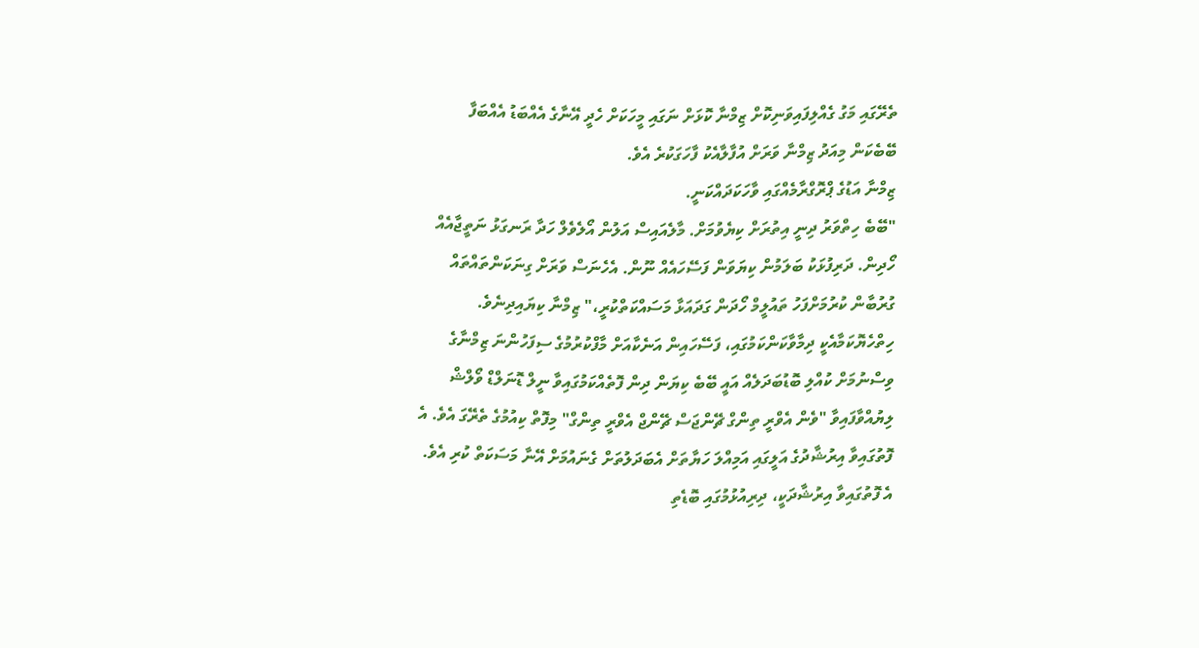ތެރޭގައި މަގު ގެއްލިފައިވަނިކޮށް ޒިމްނާ ކޮޅަށް ނަގައި މީހަކަށް ހެދީ އޭނާގެ އެއްބަޑު އެއްބަފާ ބޭބެކަން މިއަދު ޒިމްނާ ވަރަށް އުފާލާއެކު ފާހަގަކުރެ އެވެ.
ޒިމްނާ އަޑުގެ ޕްރޮގްރާމެއްގައި ވާހަކަދައްކަނީ.
"ބޭބެ ހިތްވަރު ދިނީ އިތުރަށް ކިޔެވުމަށް. މާލެއައިސް އަލުން އޯލެވެލް ހަދާ ރަނގަޅު ނަތީޖާއެއް ހޯދިން. ދަރިފުޅަކު ބަލަމުން ކިޔަވަން ފަސޭހައެއް ނޫން. އެހެނަސް ވަރަށް ގިނަކަންތައްތައް ގުރުބާން ކުރުމަށްފަހު ތައުލީމް ހޯދަން ގަދައަޅާ މަސައްކަތްކުރީ،" ޒިމްނާ ކިޔައިދިނެވެ.
ހިތްހެޔޮކަމާއެކީ ދިމާވާކަންކަމުގައި، ފަސޭހައިން އަނެކާއަށް މާފްކުރުމުގެ ސިފަހުންނަ ޒިމްނާގެ ވިސްނުމަށް ކުއްލި ބޮޑުބަދަލެއް އައީ ބޭބެ ކިޔަން ދިން ފޮތެއްކަމުގައިވާ ނީލް ޑޮނަލްޑް ވޯލްޝް ލިޔުއްވާފައިވާ "ވެން އެވްރީ ތިންގް ޗޭންޖަސް ޗޭންޖް އެވްރީ ތިންގް" މިފޮތް ކިއުމުގެ ތެރޭގަ އެވެ. އެ ފޮތުގައިވާ އިރުޝާދުގެ އަލީގައި އަމިއްލަ ހަޔާތަށް އެބަދަލުތަށް ގެނައުމަށް އޭނާ މަސަކަތް ކުރި އެވެ. އެ ފޮތުގައިވާ އިރުޝާދަކީ، ދިރިއުޅުމުގައި ބޮޑެތި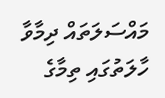މައްސަލަތައް ދިމާވާ ހާލަތުގައި ތިމާގެ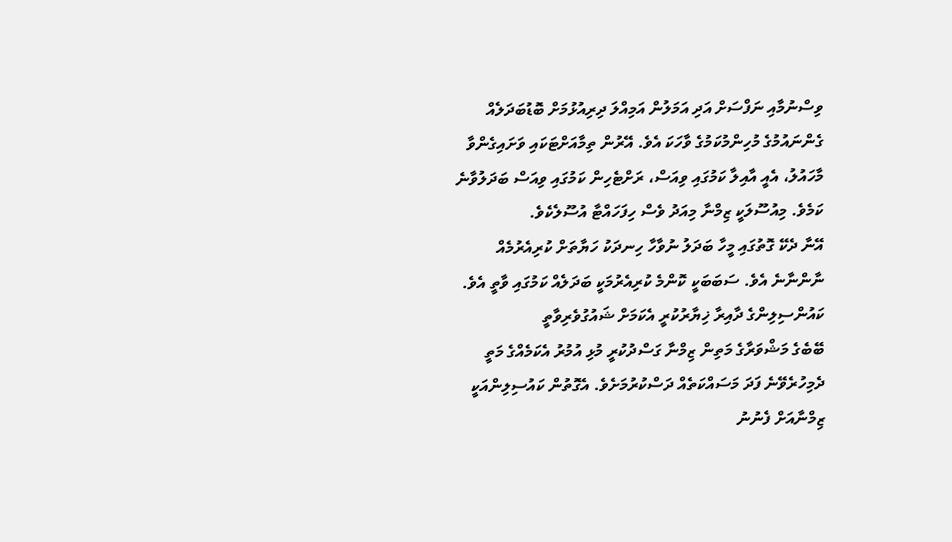ވިސްނުމާއި ނަފްސަށް އަދި އަމަލުން އަމިއްލަ ދިރިއުޅުމަށް ބޮޑުބަދަލެއް ގެންނައުމުގެ މުހިންމުކަމުގެ ވާހަކަ އެވެ. އޭރުން ތިމާއަށްޓަކައި ވަށައިގެންވާ މާހައުލު، އެއީ އާއިލާ ކަމުގައި ވިއަސް، ރަށްޓެހިން ކަމުގައި ވިއަސް ބަދަލުވާނެ ކަމެވެ. މިއުސޫލަކީ ޒިމްނާ މިއަދު ވެސް ހިފަހައްޓާ އުސޫލެކެވެ.
އޭނާ ދެކޭ ގޮތުގައި މީހާ ބަދަލު ނުވާހާ ހިނދަކު ހަޔާތަށް ކުރިއެރުމެއް ނާންނާނެ އެވެ. ސަބަބަކީ ކޮންމެ ކުރިއެރުމަކީ ބަދަލެއް ކަމުގައި ވާތީ އެވެ.
ކައުންސިލިންގެ ދާއިރާ ޚިޔާރުކުރީ އެކަމަށް ޝައުގުވެރިވާތީ
ބޭބެގެ މަޝްވަރާގެ މަތިން ޒިމްނާ ގަސްދުކުރީ މުޅި އުމުރު އެކަމެއްގެ މަތީ ދެމިހުރެވޭނެ ފަދަ މަސައްކަތެއް ދަސްކުރުމަށެވެ. އެގޮތުން ކައުސިލިންއަކީ ޒިމްނާއަށް ފެނުނު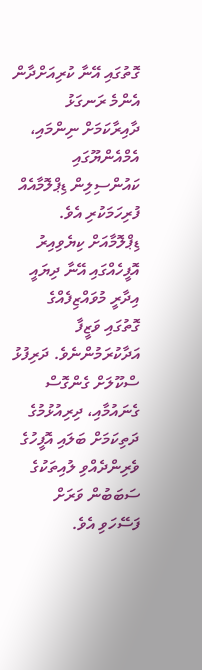ގޮތުގައި އޭނާ ކުރިއަށްދާން އެންމެ ރަނގަޅު ދާއިރާކަމަށް ނިންމައި، އެމްއެންޔޫގައި ކައުންސިލިން ޑިޕްލޮމާއެއް ފުރިހަމަކުރި އެވެ.
ޑިޕްލޮމާއަށް ކިޔެވިއިރު އޮފީހެއްގައި އޭނާ ދިޔައީ އިދާރީ މުވައްޒިފެއްގެ ގޮތުގައި ވަޒީފާ އަދާކުރަމުންނެވެ. ދަރިފުޅު ސްކޫލަށް ގެންގޮސް ގެނައުމާއި، ދިރިއުޅުމުގެ ދަތިކަމަށް ބަލައި އޮފީހުގެ ވެރިންދެއްވި ލުއިތަކުގެ ސަބަބުން ވަރަށް ފަސޭހަވި އެވެ.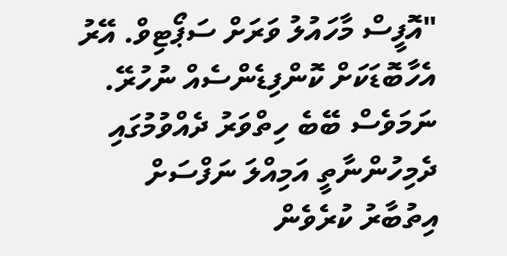"އޮފީސް މާހައުލު ވަރަށް ސަޕޯޓިވް. އޭރު އެހާބޮޑަކަށް ކޮންފިޑެންސެއް ނުހުރޭ. ނަމަވެސް ބޭބެ ހިތްވަރު ދެއްވުމުގައި ދެމިހުންނާތީ އަމިއްލަ ނަފްސަށް އިތުބާރު ކުރެވެން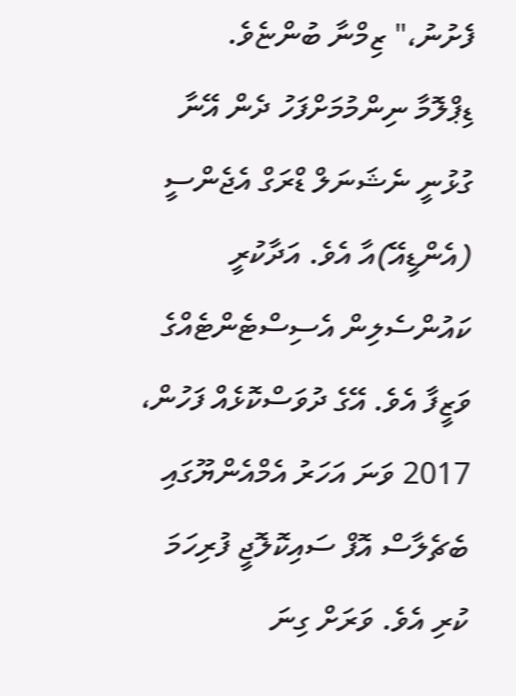ފެށުނު،" ޒިމްނާ ބުންޏެވެ.
ޑިޕްލޮމާ ނިންމުމަށްފަހު ދެން އޭނާ ގުޅުނީ ނެޝަނަލް ޑްރަގް އެޖެންސީ (އެންޑީއޭ)އާ އެވެ. އަދާކުރީ ކައުންސެލިން އެސިސްޓެންޓެއްގެ ވަޒީފާ އެވެ. އޭގެ ދުވަސްކޮޅެއް ފަހުން، 2017 ވަނަ އަހަރު އެމްއެންޔޫގައި ބެޗެލާސް އޮފް ސައިކޮލޮޖީ ފުރިހަމަ ކުރި އެވެ. ވަރަށް ގިނަ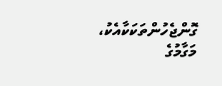ގޮންޖެހުންތަކަކާއެކު، މަގާމުގެ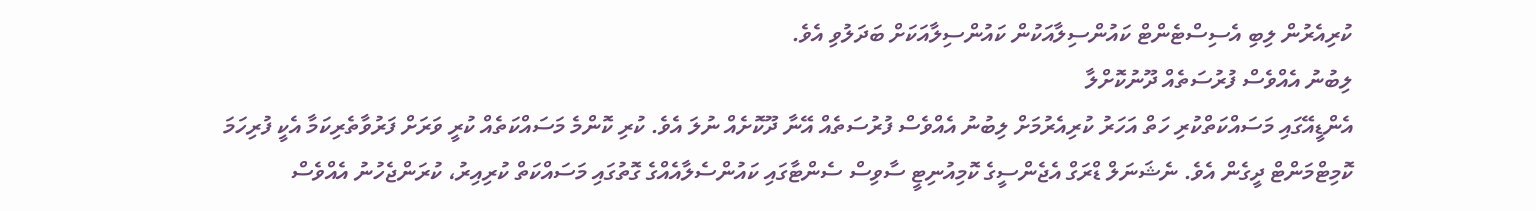ކުރިއެރުން ލިބި އެސިސްޓެންޓް ކައުންސިލާއަކުން ކައުންސިލާއަކަށް ބަދަލުވި އެވެ.
ލިބުނު އެއްވެސް ފުރުސަތެއް ދޫނުކޮށްލާ
އެންޑީއޭގައި މަސައްކަތްކުރި ހަތް އަހަރު ކުރިއެރުމަށް ލިބުނު އެއްވެސް ފުރުސަތެއް އޭނާ ދޫކޮށެއް ނުލަ އެވެ. ކުރި ކޮންމެ މަސައްކަތެއް ކުރީ ވަރަށް ފަރުވާތެރިކަމާ އެކީ ފުރިހަމަ ކޮމިޓްމަންޓް ދީގެން އެވެ. ނެޝަނަލް ޑްރަގް އެޖެންސީގެ ކޮމިއުނިޓީ ސާވިސް ސެންޓާގައި ކައުންސެލާއެއްގެ ގޮތުގައި މަސައްކަތް ކުރިއިރު، ކުރަންޖެހުނު އެއްވެސް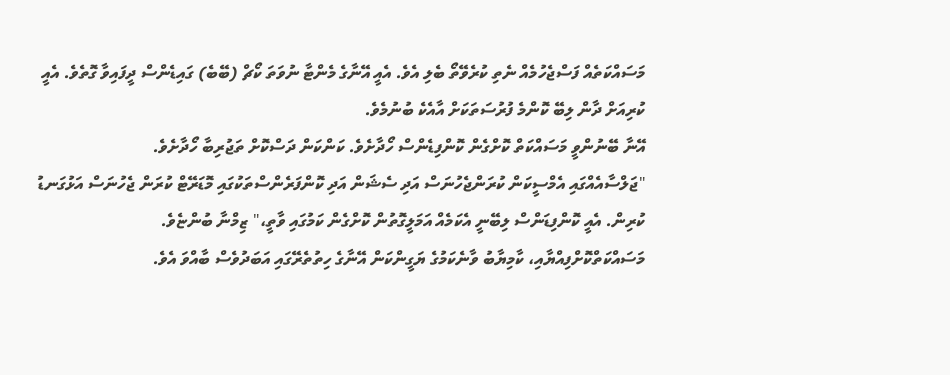މަސައްކަތެއް ފަސްޖެހުމެއް ނެތި ކުރެވޭތޯ ބެލި އެވެ. އެއީ އޭނާގެ މެންޓާ ނުވަތަ ކޯޗް (ބޭބެ) ގައިޑެންސް ދީފައިވާ ގޮތެވެ. އެއީ ކުރިއަށް ދާން ލިބޭ ކޮންމެ ފުރުސަތަކަށް އާއެކެ ބުނުމެވެ.
އޭނާ ބޭނުންވީ މަސައްކަތް ކޮށްގެން ކޮންފިޑެންސް ހޯދާށެވެ. ކަންކަން ދަސްކޮށް ތަޖުރިބާ ހޯދާށެވެ.
"ޖަލްސާއެއްގައި އެމްސީކަން ކުރަންޖެހުނަސް އަދި ސެޝަން އަދި ކޮންފަރެންސްތަކުގައި މޮޑަރޭޓް ކުރަން ޖެހުނަސް އަޅުގަނޑު ކުރިން. އެއީ ކޮންފިޑަންސް ލިބޭނީ އެކަމެއް އަމަލީގޮތުން ކޮށްގެން ކަމުގައި ވާތީ،" ޒިމްނާ ބުންޏެވެ.
މަސައްކަތްކޮށްފިއްޔާއި، ކާމިޔާބު ވާނެކަމުގެ ޔަގީންކަން އޭނާގެ ހިތުތެރޭގައި އަބަދުވެސް ބާއްވަ އެވެ.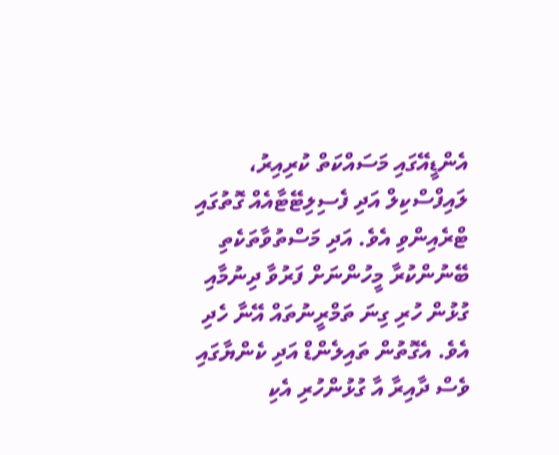އެންޑީއޭގައި މަސައްކަތް ކުރިއިރު، ލައިފްސްކިލް އަދި ފެސިލިޓޭޓާއެއް ގޮތުގައި ޓްރެއިންވި އެވެ. އަދި މަސްތުވާތަކެތި ބޭނުންކުރާ މީހުންނަށް ފަރުވާ ދިނުމާއި ގުޅުން ހުރި ގިނަ ތަމްރީނުތައް އޭނާ ހެދި އެވެ. އެގޮތުން ތައިލެންޑް އަދި ކެންޔާގައި ވެސް ދާއިރާ އާ ގުޅުންހުރި އެކި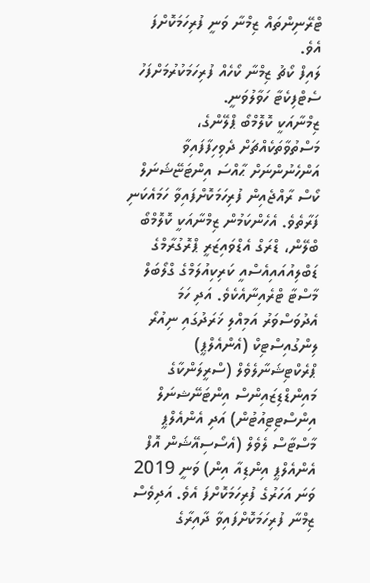ޓްރޭނިންތައް ޒިމްނާ ވަނީ ފުރިހަމަކޮށްފަ އެވެ.
ލައިފް ކޯޗު ޒިމްނާ ކޯހެއް ފުރިހަމަކުރުމަށްފަހު ސެޓްފިކެޓާ ހަވާލުވަނީ.
ޒިމްނާއަކީ ކޮލޮމްބޯ ޕްލޭންގެ، މަސްތުވާތަކެއްޗަށް ދެވިހިފާފައިވާ އަންހެނުންނަށް ޙާއްސަ އިންޓަޏޭޝަނަލް ކޯސް ރާއްޖެއިން ފުރިހަމަކޮށްފައިވާ ހަމައެކަނި ފަރާތެވެ. އެހެންކަމުން ޒިމްނާއަކީ ކޮލޮމްބޯ ބްލޭން، ޑްރަގް އެޑްވައިޒަރީ ޕްރޮގުރާމްގެ ޑަބްލިއުއައިއެސްއީ ކަރިކިއުލަމްގެ ގްލޯބަލް މާސްޓާ ޓްރެއިނާއެކެވެ. އަދި ހަމަ އެދުވަސްވަރު އަމިއްލި ޚަރަދުގައި ނިއުރޯ ލިންގުއިސްޓިކް (އެންއެލްޕީ) ޕްރެކްޓިޝަނާލެވެލް (ސްރީލަންކާގެ މައިންޑްޑިޒައިންސް އިންޓަނޭޝނަލް އިންސްޓިޓިއުޓުން) އަދި އެންއެލްޕީ މާސްޓާސް ލެވެލް (އެސޯސިއޭޝަން އޮފް އެންއެލްޕީ އިންޑިއާ އިން) ވަނީ 2019 ވަނަ އަހަރުގެ ފުރިހަމަކޮށްފަ އެވެ. އަދިވެސް ޒިމްނާ ފުރިހަމަކޮށްފައިވާ ދާއިރާގެ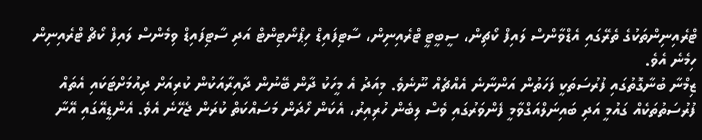ޓްރެއިނިންތަކުގެ ތެރޭގައި އެޑްވާންސް ލައިފް ކޯޗިން، ސީބީޓީ ޓްރެއިނިން، ސާޓިފައިޑް ހިޕްނޯޓިންޓް އަދި ސާޓިފައިޑް ވިމެންސް ލައިފް ކޯޗް ޓްރެއިނިން ހިމެނެ އެވެ.
ޒިމްނާ ބުނާގޮތުގައި ފުރުސަތަކީ ފަހަތުން އަންނާނެ އެއްޗެއް ނޫނެވެ. މިއަދު އެ މީހަކު ދާން ބޭނުން ދާއިރާއަކުން ކުރިއަށް ދިއުމަށްޓަކައި އެތައް ފުރުސަތުތަކެއް ގައުމީ އަދި ބައިނަލްއަގްވާމީ ފެންވަރުގައި ވެސް ލިބެން ހުރިއިރު، އެކަން ހޯދަން މަސައްކަތް ކުރަން ޖެހޭނެ އެވެ. އެންޑީއޭގައި އޭނާ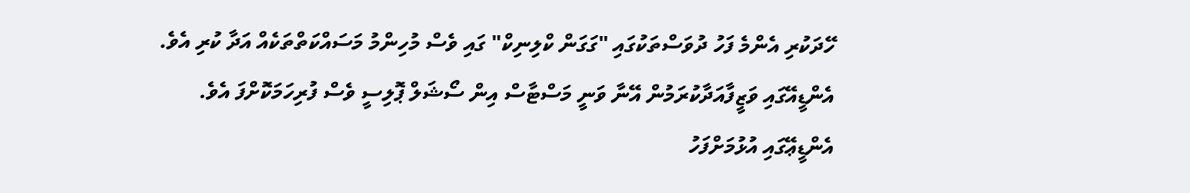ހޭދަކުރި އެންމެ ފަހު ދުވަސްތަކުގައި "ގަގަން ކްލިނިކް" ގައި ވެސް މުހިންމު މަސައްކަތްތަކެއް އަދާ ކުރި އެވެ. އެންޑީއޭގައި ވަޒީފާއަދާކުރަމުން އޭނާ ވަނީ މަސްޓާސް އިން ސޯޝަލް ޕޮލިސީ ވެސް ފުރިހަމަކޮށްފަ އެވެ.
އެންޑީޢޭގައި އުޅުމަށްފަހު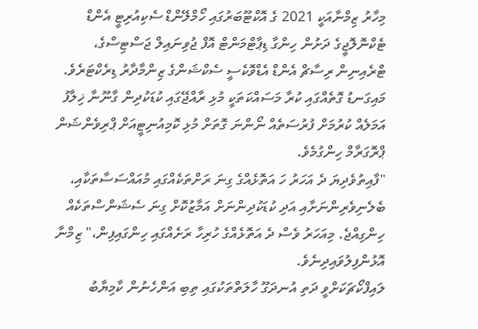މިހާރު ޒިމްނާއަކީ 2021 ގެ އޮކްޓޫބަރުގައި ހޯމްލޭންޑް ސެކިއުރިޓީ އެންޑް ޓެކްނޮލޮޖީގެ ދަށުން ހިންގާ ޑިޕާޓްމަންޓް އޮފް ޖުވިނައިލް ޖަސްޓިސްގެ، ޓްރެއިނިން ރިސާޗް އެންޑް އެޑްވޮކެސީ ސެކްޝަންގެ ޒިންމާދާރު ޑިރެކްޓަރެވެ. މައިގަނޑު ގޮތެއްގައި ކުރާ މަސައްކަތަކީ މުޅި ރާއްޖޭގައި ކުޑަކުދިން ގާނޫނާ ޚިލާފު އަމަލެއް ކުރުމަށް ފުރުސަތެއް ނޯންނަ ގޮތަށް މުޅި ކޮމިއުނިޓީއަށް ޕްރިވެންޝަން ޕްރޮގަރާމް ހިންގުމެވެ.
"ފާއިތުވެދިޔަ ދެ އަހަރު ހަ އަތޮޅެއްގެ ގިނަ ރަށްތަކެއްގައި މުއައްސަސާތަކާއި، ބެލެނިވެރިންނަށާއި އަދި ކުޑަކުދިންނަށް އަމާޒުކޮށް ގިނަ ސެޝަންސްތަކެއް ހިންގިއްޖެ. މިއަހަރު ވެސް ދެ އަތޮޅެއްގެ ހުރިހާ ރަށެއްގައި ހިންގައިފިން،" ޒިމްނާ އޮޅުންފިލުވައިދިނެވެ.
ލައިފްކޯޗަކަށްވީ ދަތި އުނދަގޫ ހާލަތްތަކުގައި ތިބި އަންހެނުން ކާމިޔާބު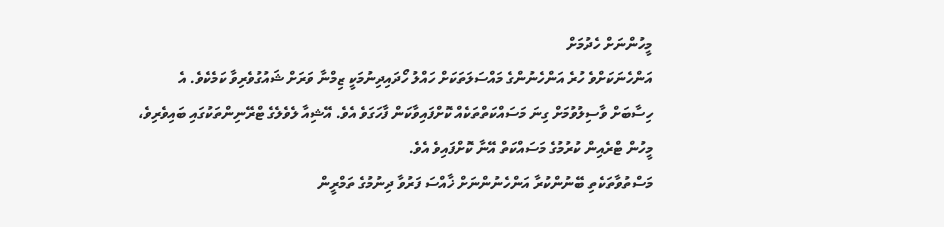މީހުންނަށް ހެދުމަށް
އަންހެނަކަށްވެ ހުރެ އަންހެނުންގެ މައްސަލަތަކަށް ހައްލު ހޯދައިދިނުމަކީ ޒިމްނާ ވަރަށް ޝައުގުވެރިވާ ކަމެކެވެ. އެ ހިސާބަށް ވާސިލުވުމަށް ގިނަ މަސައްކަތްތަކެއް ކޮށްފައިވާކަން ފާހަގަވެ އެވެ. އޭޝިއާ ލެވެލެގެ ޓްރޭނިންތަކުގައި ބައިވެރިވެ، މީހުން ޓްރެއިން ކުރުމުގެ މަސައްކަތް އޭނާ ކޮށްފައިވެ އެވެ.
މަސްތުވާތަކެތި ބޭނުންކުރާ އަންހެނުންނަށް ޚާއްސަ ފަރުވާ ދިނުމުގެ ތަމްރީން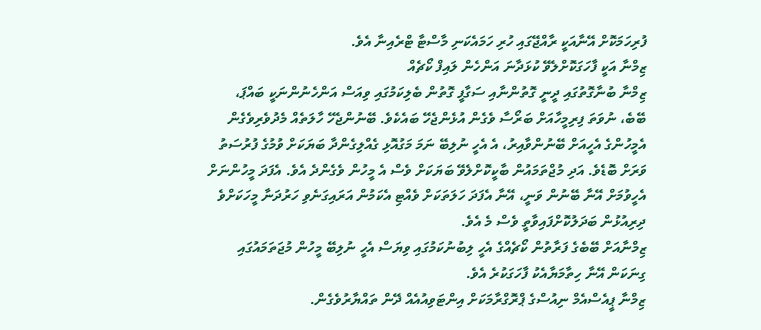ފުރިހަމަކޮށް އޭނާއަކީ ރާއްޖޭގައި ހުރި ހަމައެކަނި މާސްޓާ ޓްރެއިނާ އެވެ.
ޒިމްނާ އަކީ ފާހަގަކޮށްލެވޭ ކުޅަދާނަ އަންހެން ލައިފް ކޯޗެއް
ޒިމްނާ ބުނާގޮތުގައި ދީނީ ގޮތުންނާއި ސަގާފީ ގޮތުން ބެލިކަމުގައި ވިއަސް އަންހެނުންނަކީ ބައްޕަ، ބޭބެ، ނުވަތަ ފިރިމީހާއަށް ބަރޯސާ ވެގެން އުޅެންޖެހޭ ބައެކެވެ. ބޭނުންޖެހޭ ހާލަތެއް މެދުވެރިވެގެން އެމީހުންގެ އެހީއަށް ބޭނުންވާއިރު، އެ އެހީ ނުލިބޭ ނަމަ މަގުއޮޅި ގެއްލިގެންދާ ބަޔަކަށް ވުމުގެ ފުރުސަތު ވަރަށް ބޮޑެވެ. އަދި މުޖްތަމައުން ބާކީކޮށްލެވޭ ބަޔަކަށް ވެސް އެ މީހުން ވެގެންދެ އެވެ. އެފަދަ މީހުންނަށް އެހީވުމަށް އޭނާ ބޭނުން ވަނީ، އޭނާ އެފަދަ ހަލަތަކަށް ވެއްޓި އެކަމުން އަރައިގަނެވި ހަރުދަނާ މީހަކަށްވެ ދިރިއުޅުން ބަދަލުކޮށްފައިވާތީ ވެސް މެ އެވެ.
ޒިމްނާއަށް ބޭބެގެ ފަރާތުން ކޯޗެއްގެ އެހީ ލިބުނުކަމުގައި ވިޔަސް އެހީ ނުލިބޭ މީހުން މުޖަތަމައުގައި ގިނަކަން އޭނާ ހިތާމަޔާއެކު ފާހަގަކުރެ އެވެ.
ޒިމްނާ ޕީއެސްއެމް ނިއުސްގެ ޕްރޮގްރާމަކަށް އިންޓަވިއުއެއް ދޭން ތައްޔާރުވެގެން.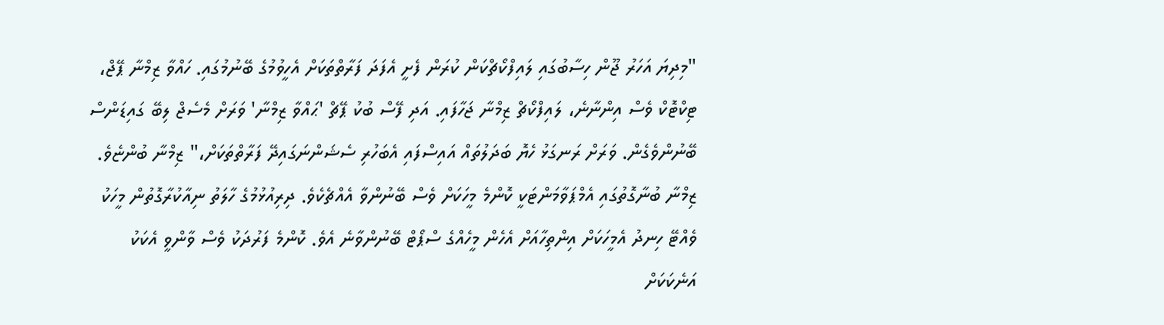"މިދިޔަ އަހަރު ޖޫން ހިސާބުގައި ލައިފްކޯޗްކަން ކުރަން ފެށީ އެފަދަ ފަރާތްތަކަށް އެހީވުމުގެ ބޭނުމުގައި. ހައްވާ ޒިމްނާ ޕޭޖް، ޓިކްޓޮކް ވެސް އިންނާނެ، ލައިފްކޯޗް ޒިމްނާ ޖަހާފައި. އަދި ފޭސް ބުކު ޕޭޗް 'ޙައްވާ ޒިމްނާ' ވަރަށް މެސެޖް ލިބޭ ގައިޑަންސް ބޭނުންވެގެން. ވަރަށް ރަނގަޅު ހެޔޮ ބަދަލުތައް އައިސްފައި އެބަހުރި ސެޝަންނަގައިދޭ ފަރާތްތަކަށް،" ޒިމްނާ ބުންޏެވެ.
ޒިމްނާ ބުނާގޮތުގައި އެމްޕަވާމަންޓަކީ ކޮންމެ މީހަކަށް ވެސް ބޭނުންވާ އެއްޗެކެވެ. ދިރިއުޅުމުގެ ހާލަތު ނިއާކުރާގޮތުން މީހަކު ވެއްޓޭ ހިނދު އެމީހަކަށް އިންތިހާއަށް އެހެން މީހެއްގެ ސްޕޯޓް ބޭނުންވާނެ އެވެ. ކޮންމެ ފަރުދަކު ވެސް ވާންވީ އެކަކު އަނެކަކަށް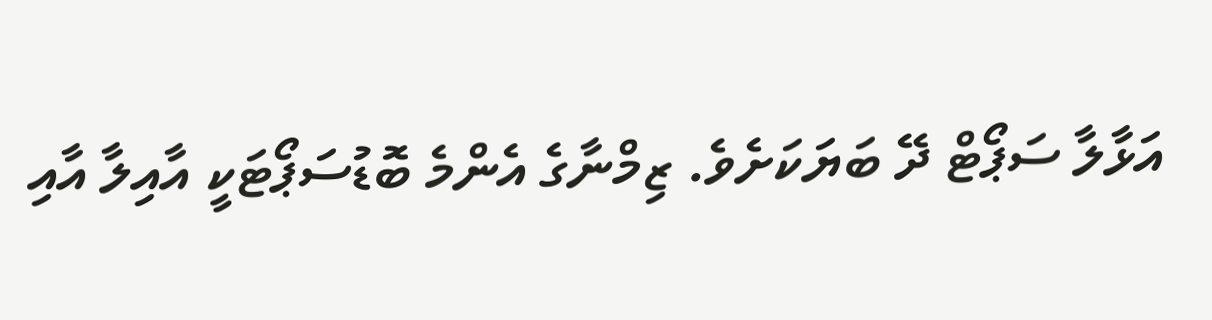އަޅާލާ ސަޕޯޓް ދޭ ބަޔަކަށެވެ. ޒިމްނާގެ އެންމެ ބޮޑުސަޕޯޓަކީ އާއިލާ އާއި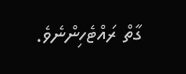ގާތް ރައްޓެހިންނެވެ.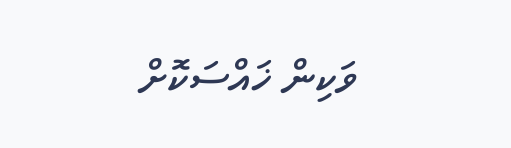ވަކިން ޚައްސަކޮށް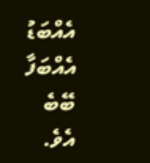އެއްބަޑު އެއްބަފާ ބޭބެ އެވެ.